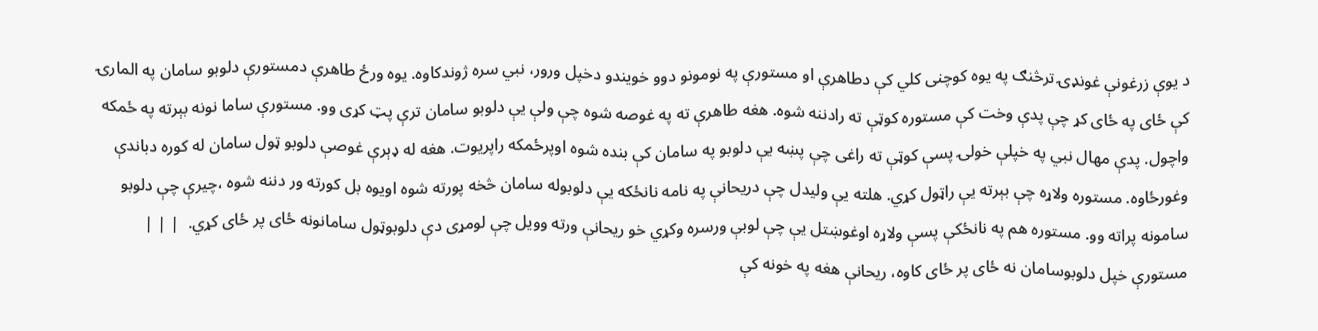د يوې زرغونې غونډۍ ترڅنګ په يوه کوچنی کلي کې دطاهرې او مستورې په نومونو دوو خويندو دخپل ورور، نبي سره ژوندکاوه. يوه ورځ طاهرې دمستورې دلوبو سامان په المارۍ کې ځای په ځای کړ چې پدې وخت کې مستوره کوټې ته رادننه شوه. هغه طاهرې ته په غوصه شوه چې ولې يې دلوبو سامان ترې پټ کړی وو. مستورې ساما نونه بېرته په ځمکه واچول. پدې مهال نبي په خپلې خولۍ پسې کوټې ته راغی چې پښه يې دلوبو په سامان کې بنده شوه اوپرځمکه راپريوت. هغه له ډېرې غوصې دلوبو ټول سامان له کوره دباندې وغورځاوه. مستوره ولاړه چې بېرته يې راټول کړي. هلته يې وليدل چې دريحانې په نامه نانځکه يې دلوبوله سامان څخه پورته شوه اويوه بل کورته ور دننه شوه ،چيرې چې دلوبو سامونه پراته وو. مستوره هم په نانځکې پسې ولاړه اوغوښتل يې چې لوبې ورسره وکړي خو ريحانې ورته وويل چې لومړی دې دلوبوټول سامانونه ځای پر ځای کړي.  | | | مستورې خپل دلوبوسامان نه ځای پر ځای کاوه، ريحانې هغه په خونه کې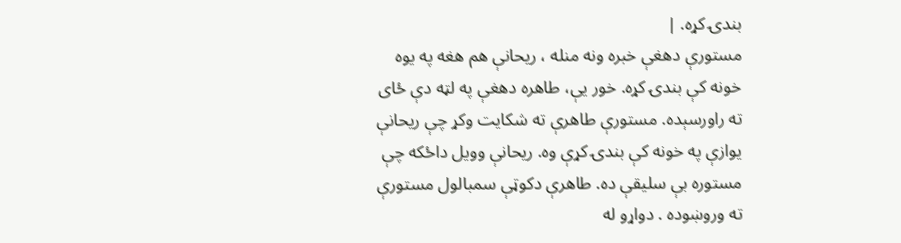بندۍ کړه. |
مستورې دهغې خبره ونه منله ، ريحانې هم هغه په يوه خونه کې بندۍ کړه. خور يې، طاهره دهغې په لټه دې ځای ته راورسېده. مستورې طاهرې ته شکايت وکړ چې ريحانې يوازې په خونه کې بندۍ کړې وه. ريحانې وويل داځکه چې مستوره بې سليقې ده. طاهرې دکوټې سمبالول مستورې ته وروښوده . دواړو له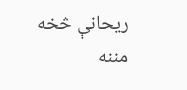ريحانې څخه مننه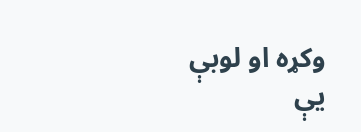وکړه او لوبې يې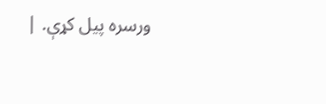ورسره پيل کړې. |